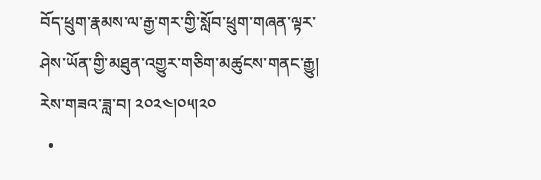བོད་ཕྲུག་རྣམས་ལ་རྒྱ་གར་གྱི་སློབ་ཕྲུག་གཞན་ལྟར་ཤེས་ཡོན་གྱི་མཐུན་འགྱུར་གཅིག་མཚུངས་གནང་རྒྱུ།
རེས་གཟའ་ཟླ་བ། ༢༠༢༤།༠༥།༢༠
  •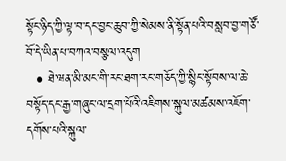སྟོང་ཉིད་ཀྱི་ལྟ་བ་དང་བྱང་ཆུབ་ཀྱི་སེམས་ནི་སྟོན་པའི་བསླབ་བྱ་གཙོ་བོ་དེ་ཡིན་པ་བཀའ་བསྩལ་འདུག
  • ཐེ་ཝན་མི་མང་གི་རང་ཐག་རང་གཅོད་ཀྱི་སྙིང་སྟོབས་ལ་ཆེ་བསྟོད་དང་རྒྱ་གཞུང་ལ་དྲག་པོའི་འཇིགས་སྐུལ་མཚམས་འཇོག་དགོས་པའི་སྐུལ་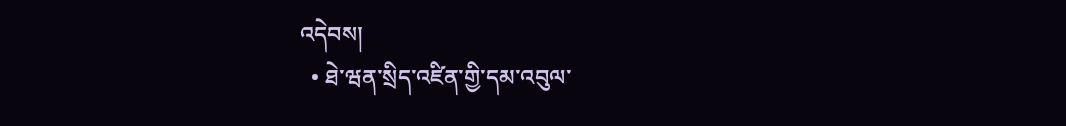འདེབས།
  • ཐེ་ཝན་སྲིད་འཛིན་གྱི་དམ་འབུལ་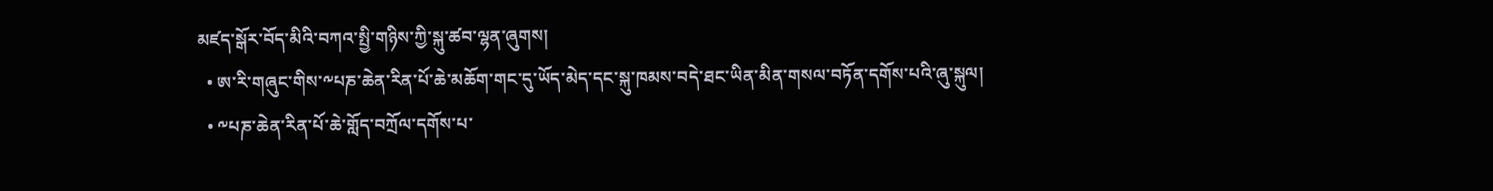མཛད་སྒོར་བོད་མིའི་བཀའ་སྤྱི་གཉིས་ཀྱི་སྐུ་ཚབ་ལྷན་ཞུགས།
  • ཨ་རི་གཞུང་གིས་༸པཎ་ཆེན་རིན་པོ་ཆེ་མཆོག་གང་དུ་ཡོད་མེད་དང་སྐུ་ཁམས་བདེ་ཐང་ཡིན་མིན་གསལ་བཏོན་དགོས་པའི་ཞུ་སྐུལ།
  • ༸པཎ་ཆེན་རིན་པོ་ཆེ་གློད་བཀྲོལ་དགོས་པ་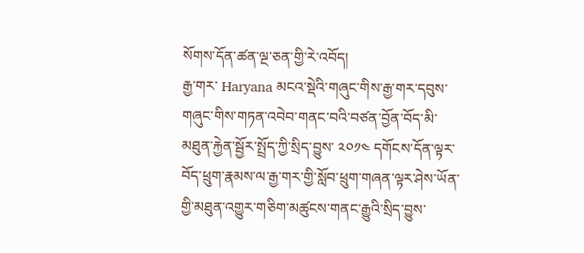སོགས་དོན་ཚན་ལྔ་ཅན་གྱི་རེ་འབོད།
རྒྱ་གར་ Haryana མངའ་སྡེའི་གཞུང་གིས་རྒྱ་གར་དབུས་གཞུང་གིས་གཏན་འབེབ་གནང་བའི་བཙན་བྱོན་བོད་མི་མཐུན་རྐྱེན་སྦྱོར་སྤྲོད་ཀྱི་སྲིད་བྱུས་ ༢༠༡༤ དགོངས་དོན་ལྟར་བོད་ཕྲུག་རྣམས་ལ་རྒྱ་གར་གྱི་སློབ་ཕྲུག་གཞན་ལྟར་ཤེས་ཡོན་གྱི་མཐུན་འགྱུར་གཅིག་མཚུངས་གནང་རྒྱུའི་སྲིད་བྱུས་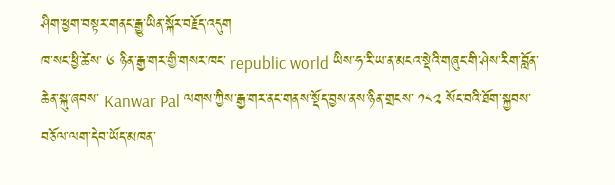ཤིག་ཕྱག་བསྟར་གནང་རྒྱུ་ཡིན་སྐོར་བརྗོད་འདུག
ཁ་སང་ཕྱི་ཚེས་ ༦ ཉིན་རྒྱ་གར་གྱི་གསར་ཁང་ republic world ཡིས་ཧ་རི་ཡ་ན་མངའ་སྡེའི་གཞུང་གི་ཤེས་རིག་བློན་ཆེན་སྐུ་ཞབས་ Kanwar Pal ལགས་ཀྱིས་རྒྱ་གར་ནང་གནས་སྡོད་བྱས་ནས་ཉིན་གྲངས་ ༡༨༢ སོང་བའི་ཐོག་སྐྱབས་བཅོལ་ལག་དེབ་ཡོད་མཁན་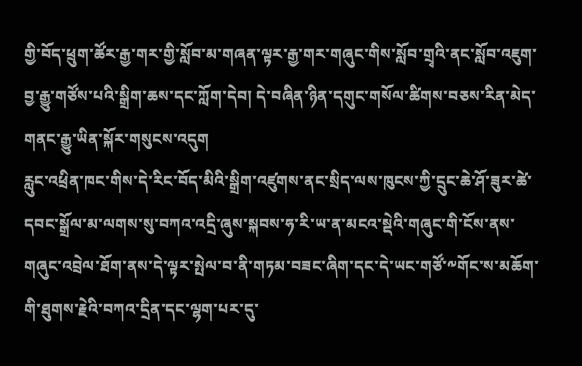གྱི་བོད་ཕྲུག་ཚོར་རྒྱ་གར་གྱི་སློབ་མ་གཞན་ལྟར་རྒྱ་གར་གཞུང་གིས་སློབ་གྲྭའི་ནང་སློབ་འཇུག་བྱ་རྒྱུ་གཙོས་པའི་སྒྲིག་ཆས་དང་ཀློག་དེབ། དེ་བཞིན་ཉིན་དགུང་གསོལ་ཚིགས་བཅས་རིན་མེད་གནང་རྒྱུ་ཡིན་སྐོར་གསུངས་འདུག
རླུང་འཕྲིན་ཁང་གིས་དེ་རིང་བོད་མིའི་སྒྲིག་འཛུགས་ནང་སྲིད་ལས་ཁུངས་ཀྱི་དྲུང་ཆེ་ཤོ་ཟུར་ཚེ་དབང་སྒྲོལ་མ་ལགས་སུ་བཀའ་འདྲི་ཞུས་སྐབས་ཧ་རི་ཡ་ན་མངའ་སྡེའི་གཞུང་གི་ངོས་ནས་གཞུང་འབྲེལ་ཐོག་ནས་དེ་ལྟར་སྤེལ་བ་ནི་གཏམ་བཟང་ཞིག་དང་དེ་ཡང་གཙོ་༸གོང་ས་མཆོག་གི་ཐུགས་རྗེའི་བཀའ་དྲིན་དང་ལྷག་པར་དུ་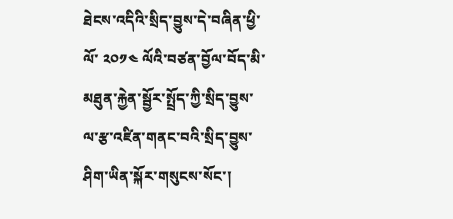ཐེངས་འདིའི་སྲིད་བྱུས་དེ་བཞིན་ཕྱི་ལོ་ ༢༠༡༤ ལོའི་བཙན་བྱོལ་བོད་མི་མཐུན་རྐྱེན་སྦྱོར་སྤྲོད་ཀྱི་སྲིད་བྱུས་ལ་རྩ་འཛིན་གནང་བའི་སྲིད་བྱུས་ཤིག་ཡིན་སྐོར་གསུངས་སོང་།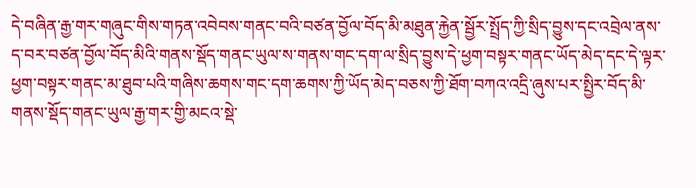དེ་བཞིན་རྒྱ་གར་གཞུང་གིས་གཏན་འབེབས་གནང་བའི་བཙན་བྱོལ་བོད་མི་མཐུན་རྐྱེན་སྦྱོར་སྤྲོད་ཀྱི་སྲིད་བྱུས་དང་འབྲེལ་ནས་ད་བར་བཙན་བྱོལ་བོད་མིའི་གནས་སྡོད་གནང་ཡུལ་ས་གནས་གང་དག་ལ་སྲིད་བྱུས་དེ་ཕྱག་བསྟར་གནང་ཡོད་མེད་དང་དེ་ལྟར་ཕྱག་བསྟར་གནང་མ་ཐུབ་པའི་གཞིས་ཆགས་གང་དག་ཆགས་ཀྱི་ཡོད་མེད་བཅས་ཀྱི་ཐོག་བཀའ་འདྲི་ཞུས་པར་སྤྱིར་བོད་མི་གནས་སྡོད་གནང་ཡུལ་རྒྱ་གར་གྱི་མངའ་སྡེ་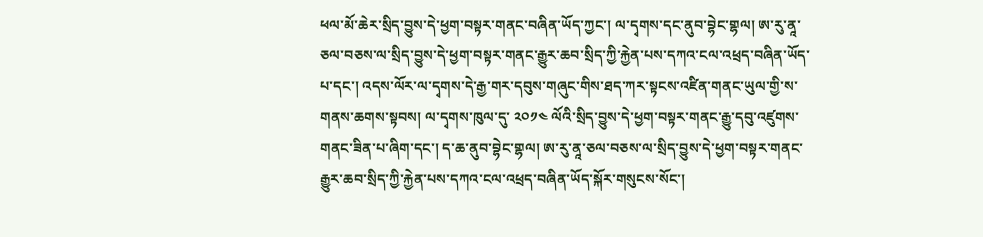ཕལ་མོ་ཆེར་སྲིད་བྱུས་དེ་ཕྱག་བསྟར་གནང་བཞིན་ཡོད་ཀྱང་། ལ་དྭགས་དང་ནུབ་བྷེང་གྷལ། ཨ་རུ་ནཱ་ཅལ་བཅས་ལ་སྲིད་བྱུས་དེ་ཕྱག་བསྟར་གནང་རྒྱུར་ཆབ་སྲིད་ཀྱི་རྐྱེན་པས་དཀའ་ངལ་འཕྲད་བཞིན་ཡོད་པ་དང་། འདས་ལོར་ལ་དྭགས་དེ་རྒྱ་གར་དབུས་གཞུང་གིས་ཐད་ཀར་སྟངས་འཛིན་གནང་ཡུལ་གྱི་ས་གནས་ཆགས་སྟབས། ལ་དྭགས་ཁུལ་དུ་ ༢༠༡༤ ལོའི་སྲིད་བྱུས་དེ་ཕྱག་བསྟར་གནང་རྒྱུ་དབུ་འཛུགས་གནང་ཟིན་པ་ཞིག་དང་། ད་ཆ་ནུབ་བྷེང་གྷལ། ཨ་རུ་ནཱ་ཅལ་བཅས་ལ་སྲིད་བྱུས་དེ་ཕྱག་བསྟར་གནང་རྒྱུར་ཆབ་སྲིད་ཀྱི་རྐྱེན་པས་དཀའ་ངལ་འཕྲད་བཞིན་ཡོད་སྐོར་གསུངས་སོང་།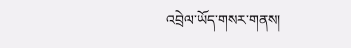འབྲེལ་ཡོད་གསར་གནས།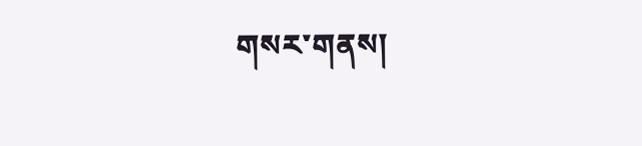གསར་གནས།